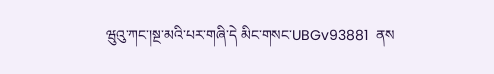ཝུའུ་ཀང་།སྔ་མའི་པར་གཞི་དེ མིང་གསང་UBGv93881  ནས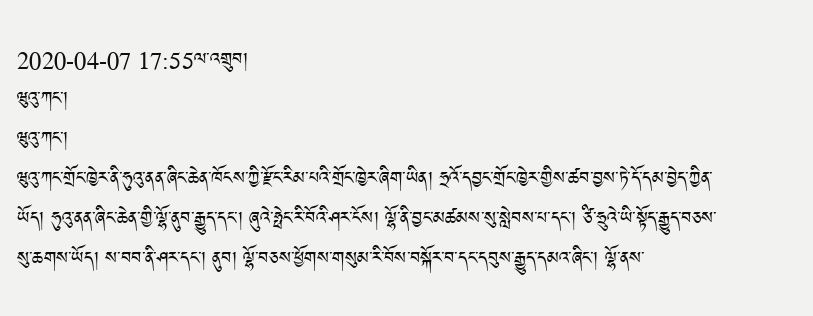2020-04-07 17:55ལ་འགྲུབ།
ཝུའུ་ཀང་།
ཝུའུ་ཀང་།
ཝུའུ་ཀང་གྲོང་ཁྱེར་ནི་ཧུའུ་ནན་ཞིང་ཆེན་ཁོངས་ཀྱི་རྫོང་རིམ་པའི་གྲོང་ཁྱེར་ཞིག་ཡིན། ཧྲའོ་དབྱང་གྲོང་ཁྱེར་གྱིས་ཚབ་བྱས་ཏེ་དོ་དམ་བྱེད་ཀྱིན་ཡོད། ཧུའུ་ནན་ཞིང་ཆེན་གྱི་ལྷོ་ནུབ་རྒྱུད་དང་། ཞུའེ་ཧྥེང་རི་བོའི་ཤར་ངོས། ལྷོ་ནི་བྱང་མཚམས་སུ་སླེབས་པ་དང་། ཙི་ཧྲུའེ་ཡི་སྟོད་རྒྱུད་བཅས་སུ་ཆགས་ཡོད། ས་བབ་ནི་ཤར་དང་། ནུབ། ལྷོ་བཅས་ཕྱོགས་གསུམ་རི་བོས་བསྐོར་བ་དང་དབུས་རྒྱུད་དམའ་ཞིང་། ལྷོ་ནས་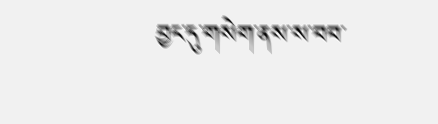བྱང་དུ་གསེག་ནས་ས་བབ་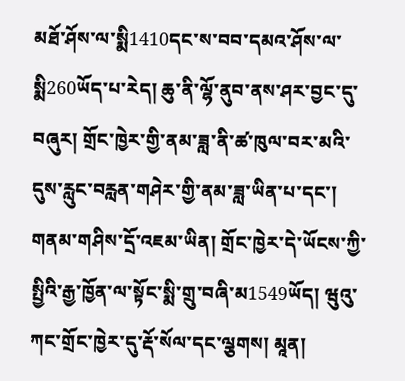མཐོ་ཤོས་ལ་སྨི1410དང་ས་བབ་དམའ་ཤོས་ལ་སྨི260ཡོད་པ་རེད། ཆུ་ནི་ལྷོ་ནུབ་ནས་ཤར་བྱང་དུ་བཞུར། གྲོང་ཁྱེར་གྱི་ནམ་ཟླ་ནི་ཚ་ཁུལ་བར་མའི་དུས་རླུང་བརླན་གཤེར་གྱི་ནམ་ཟླ་ཡིན་པ་དང་། གནམ་གཤིས་དྲོ་འཇམ་ཡིན། གྲོང་ཁྱེར་དེ་ཡོངས་ཀྱི་སྤྱིའི་རྒྱ་ཁྱོན་ལ་སྟོང་སྨི་གྲུ་བཞི་མ1549ཡོད། ཝུའུ་ཀང་གྲོང་ཁྱེར་དུ་རྡོ་སོལ་དང་ལྕགས། མཱན།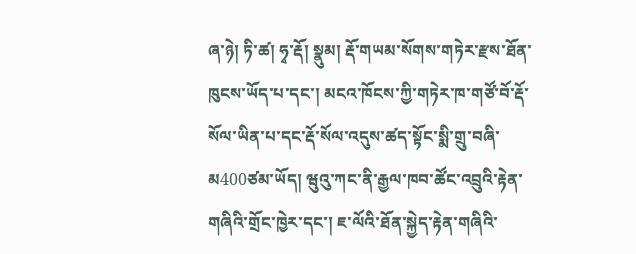ཞ་ཉེ། ཏི་ཚ། ཧྭ་རྡོ། སྣུམ། རྡོ་གཡམ་སོགས་གཏེར་རྫས་ཐོན་ཁུངས་ཡོད་པ་དང་། མངའ་ཁོངས་ཀྱི་གཏེར་ཁ་གཙོ་བོ་རྡོ་སོལ་ཡིན་པ་དང་རྡོ་སོལ་འདུས་ཚད་སྟོང་སྨི་གྲུ་བཞི་མ400ཙམ་ཡོད། ཝུའུ་ཀང་ནི་རྒྱལ་ཁབ་ཚོང་འབྲུའི་རྟེན་གཞིའི་གྲོང་ཁྱེར་དང་། ཇ་ལོའི་ཐོན་སྐྱེད་རྟེན་གཞིའི་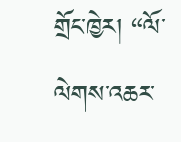གྲོང་ཁྱེར། “ལོ་ལེགས་འཆར་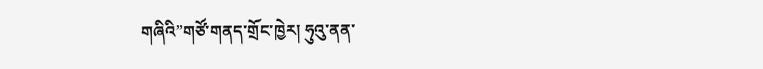གཞིའི”གཙོ་གནད་གྲོང་ཁྱེར། ཧུའུ་ནན་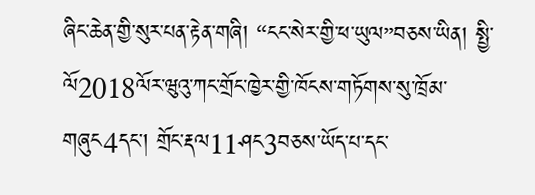ཞིང་ཆེན་གྱི་སུར་པན་རྟེན་གཞི། “ངང་སེར་གྱི་ཕ་ཡུལ”བཅས་ཡིན། སྤྱི་ལོ2018ལོར་ཝུའུ་ཀང་གྲོང་ཁྱེར་གྱི་ཁོངས་གཏོགས་སུ་ཁྲོམ་གཞུང4དང་། གྲོང་རྡལ11ཤང3བཅས་ཡོད་པ་དང་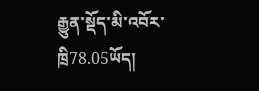རྒྱུན་སྡོད་མི་འབོར་ཁྲི78.05ཡོད།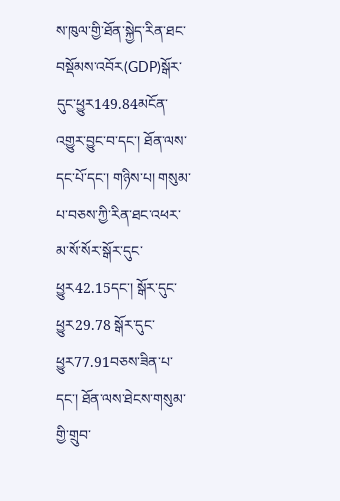ས་ཁུལ་གྱི་ཐོན་སྐྱེད་རིན་ཐང་བསྡོམས་འབོར(GDP)སྒོར་དུང་ཕྱུར149.84མངོན་འགྱུར་བྱུང་བ་དང་། ཐོན་ལས་དང་པོ་དང་། གཉིས་པ། གསུམ་པ་བཅས་ཀྱི་རིན་ཐང་འཕར་མ་སོ་སོར་སྒོར་དུང་ཕྱུར42.15དང་། སྒོར་དུང་ཕྱུར29.78 སྒོར་དུང་ཕྱུར77.91བཅས་ཟིན་པ་དང་། ཐོན་ལས་ཐེངས་གསུམ་གྱི་གྲུབ་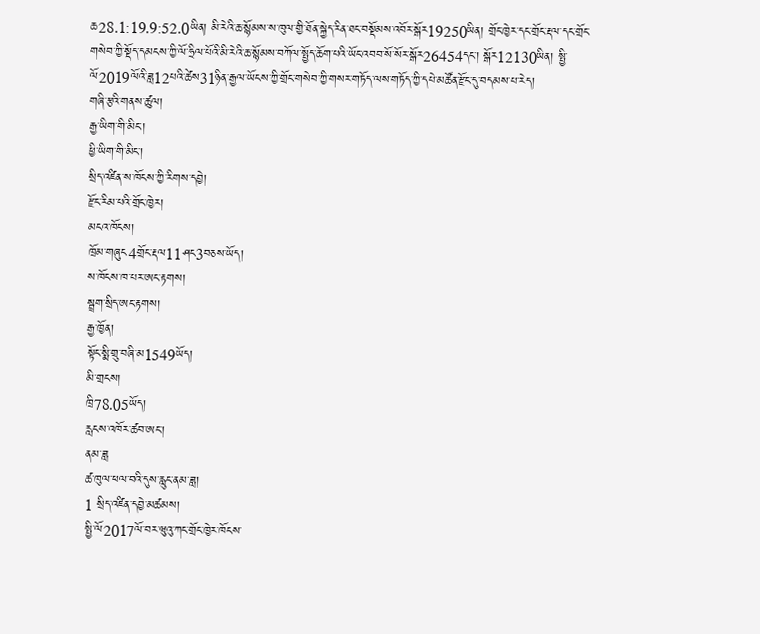ཆ28.1:19.9:52.0ཡིན། མི་རེའི་ཆ་སྙོམས་ས་ཁུལ་གྱི་ཐོན་སྐྱེད་རིན་ཐང་བསྡོམས་འབོར་སྒོར19250ཡིན། གྲོང་ཁྱེར་དང་གྲོང་རྡལ་དང་གྲོང་གསེབ་ཀྱི་སྡོད་དམངས་ཀྱི་ལོ་ཧྲིལ་པོའི་མི་རེའི་ཆ་སྙོམས་བཀོལ་སྤྱོད་ཆོག་པའི་ཡོང་འབབ་སོ་སོར་སྒོར26454དང་། སྒོར12130ཡིན། སྤྱི་ལོ2019ལོའི་ཟླ12པའི་ཚེས31ཉིན་རྒྱལ་ཡོངས་ཀྱི་གྲོང་གསེབ་ཀྱི་གསར་གཏོད་ལས་གཏོད་ཀྱི་དཔེ་མཚོན་རྫོང་དུ་བདམས་པ་རེད།
གཞི་རྩའི་གནས་ཚུལ།
རྒྱ་ཡིག་གི་མིང་།
ཕྱི་ཡིག་གི་མིང་།
སྲིད་འཛིན་ས་ཁོངས་ཀྱི་རིགས་དབྱེ།
རྫོང་རིམ་པའི་གྲོང་ཁྱེར།
མངའ་ཁོངས།
ཁྲོམ་གཞུང4གྲོང་རྡལ11ཤང3བཅས་ཡོད།
ས་ཁོངས་ཁ་པར་ཨང་རྟགས།
སྦྲག་སྲིད་ཨང་རྟགས།
རྒྱ་ཁྱོན།
སྟོང་སྨི་གྲུ་བཞི་མ1549ཡོད།
མི་གྲངས།
ཁྲི78.05ཡོད།
རླངས་འཁོར་ཚབ་ཨང་།
ནམ་ཟླ
ཚ་ཁུལ་ཕལ་བའི་དུས་རླུང་ནམ་ཟླ།
1 སྲིད་འཛིན་དབྱེ་མཚམས།
སྤྱི་ལོ2017ལོ་བར་ཝུའུ་ཀང་གྲོང་ཁྱེར་ཁོངས་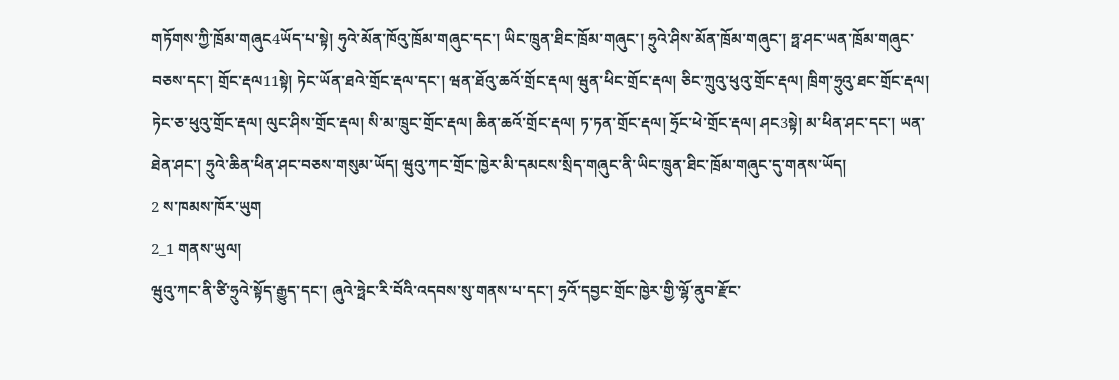གཏོགས་ཀྱི་ཁྲོམ་གཞུང4ཡོད་པ་སྟེ། ཧུའེ་མོན་ཁོའུ་ཁྲོམ་གཞུང་དང་། ཡིང་ཁྲུན་ཐིང་ཁྲོམ་གཞུང་། ཧྲུའེ་ཤིས་མོན་ཁྲོམ་གཞུང་། ཧྥ་ཤང་ཡན་ཁྲོམ་གཞུང་བཅས་དང་། གྲོང་རྡལ11སྟེ། ཏེང་ཡོན་ཐའེ་གྲོང་རྡལ་དང་། ཝན་ཐོའུ་ཆའོ་གྲོང་རྡལ། ཝུན་ཕིང་གྲོང་རྡལ། ཅིང་ཀྲུའུ་ཕུའུ་གྲོང་རྡལ། ཁྲིག་ཧྲུའུ་ཐང་གྲོང་རྡལ། ཏེང་ཅ་ཕུའུ་གྲོང་རྡལ། ལུང་ཤིས་གྲོང་རྡལ། སི་མ་ཁྲུང་གྲོང་རྡལ། ཆིན་ཆའོ་གྲོང་རྡལ། ཏ་ཏན་གྲོང་རྡལ། ཧྲོང་ཕེ་གྲོང་རྡལ། ཤང3སྟེ། མ་ཕིན་ཤང་དང་། ཡན་ཐེན་ཤང་། ཧྲུའེ་ཆིན་ཕིན་ཤང་བཅས་གསུམ་ཡོད། ཝུའུ་ཀང་གྲོང་ཁྱེར་མི་དམངས་སྲིད་གཞུང་ནི་ཡིང་ཁྲུན་ཐིང་ཁྲོམ་གཞུང་དུ་གནས་ཡོད།
2 ས་ཁམས་ཁོར་ཡུག
2_1 གནས་ཡུལ།
ཝུའུ་ཀང་ནི་ཙི་ཧྲུའེ་སྟོད་རྒྱུད་དང་། ཞུའེ་ཧྥེང་རི་བོའི་འདབས་སུ་གནས་པ་དང་། ཧྲའོ་དབྱང་གྲོང་ཁྱེར་གྱི་ལྷོ་ནུབ་རྫོང་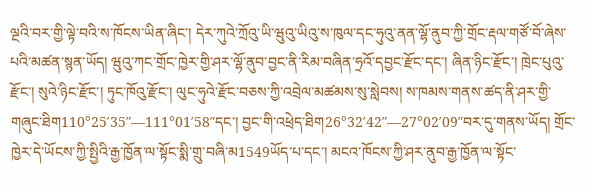ལྔའི་བར་གྱི་ལྟེ་བའི་ས་ཁོངས་ཡིན་ཞིང་། དེར་ཀུའེ་ཀྲོའུ་ཡི་ཝུའུ་ཡིའུ་ས་ཁུལ་དང་ཧུའུ་ནན་ལྷོ་ནུབ་ཀྱི་གྲོང་རྡལ་གཙོ་བོ་ཞེས་པའི་མཚན་སྙན་ཡོད། ཝུའུ་ཀང་གྲོང་ཁྱེར་གྱི་ཤར་ལྷོ་ནུབ་བྱང་ནི་རིམ་བཞིན་ཧྲའོ་དབྱང་རྫོང་དང་། ཞིན་ཉིང་རྫོང་། ཁྲེང་པུའུ་རྫོང་། སུའེ་ཉིང་རྫོང་། ཏུང་ཁོའུ་རྫོང་། ལུང་ཧུའེ་རྫོང་བཅས་ཀྱི་འབྲེལ་མཚམས་སུ་སླེབས། ས་ཁམས་གནས་ཚད་ནི་ཤར་གྱི་གཞུང་ཐིག110°25′35″—111°01′58″དང་། བྱང་གི་འཕྲེད་ཐིག26°32′42″—27°02′09″བར་དུ་གནས་ཡོད། གྲོང་ཁྱེར་དེ་ཡོངས་ཀྱི་སྤྱིའི་རྒྱ་ཁྱོན་ལ་སྟོང་སྨི་གྲུ་བཞི་མ1549ཡོད་པ་དང་། མངའ་ཁོངས་ཀྱི་ཤར་ནུབ་རྒྱ་ཁྱོན་ལ་སྟོང་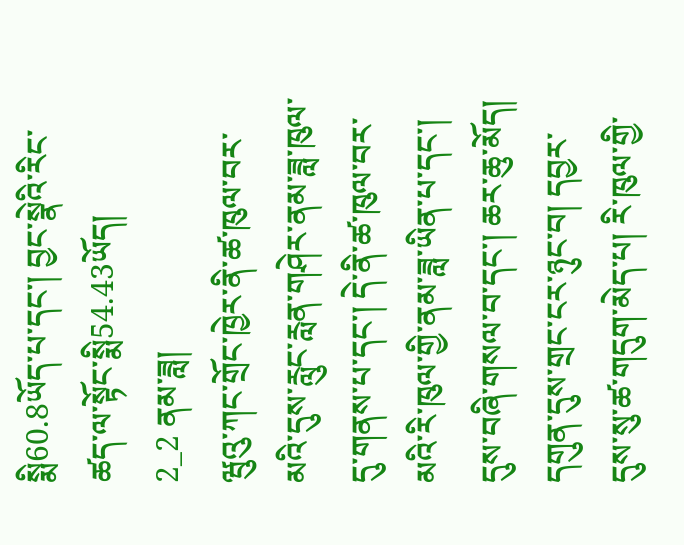སྨི60.8ཡོད་པ་དང་། བྱང་སྣེའི་རིང་ཚད་ལ་སྟོང་སྨི54.43ཡོད།
2_2 ནམ་ཟླ།
ཝུའུ་ཀང་གྲོང་ཁྱེར་ནི་ཚ་ཁུལ་བར་མའི་དུས་རླུང་རླན་གཤེར་ནམ་ཟླ་ཁུལ་དུ་གནས་པ་དང་། དེ་ནི་ཚ་ཁུལ་བར་མའི་རི་ཁུལ་གྱི་ནམ་ཟླ་ཡིན་པ་དང་། དུས་བཞི་གསལ་བ་དང་། ཆར་ཆུ་མོད། དགུན་དུས་གྲང་ངར་ཉུང་བ། དབྱར་དུས་སུ་ཚ་གདུག་མེད་པ། རི་ཁུལ་གྱི་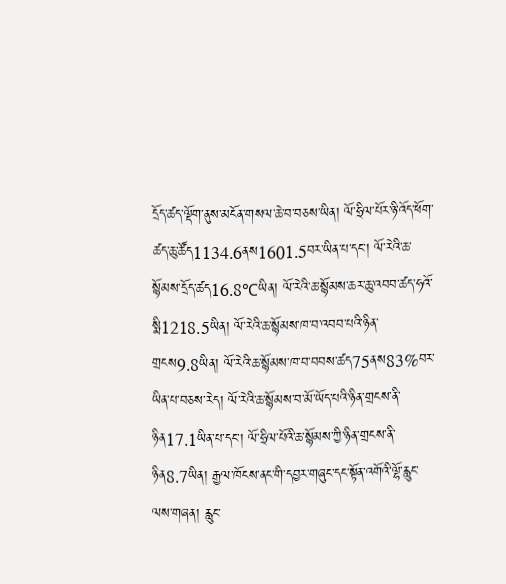དྲོད་ཚད་ལྡོག་ནུས་མངོན་གསལ་ཆེ་བ་བཅས་ཡིན། ལོ་ཧྲིལ་པོར་ཉི་འོད་ཕོག་ཚད་ཆུ་ཚོད1134.6ནས1601.5བར་ཡིན་པ་དང་། ལོ་རེའི་ཆ་སྙོམས་དྲོད་ཚད16.8℃ཡིན། ལོ་རེའི་ཆ་སྙོམས་ཆར་ཆུ་འབབ་ཚད་ཧའོ་སྨི1218.5ཡིན། ལོ་རེའི་ཆ་སྙོམས་ཁ་བ་འབབ་པའི་ཉིན་གྲངས9.8ཡིན། ལོ་རེའི་ཆ་སྙོམས་ཁ་བ་བབས་ཚད75ནས83%བར་ཡིན་པ་བཅས་རེད། ལོ་རེའི་ཆ་སྙོམས་བ་མོ་ཡོད་པའི་ཉིན་གྲངས་ནི་ཉིན17.1ཡིན་པ་དང་། ལོ་ཧྲིལ་པོའི་ཆ་སྙོམས་ཀྱི་ཉིན་གྲངས་ནི་ཉིན8.7ཡིན། རྒྱལ་ཁོངས་ནང་གི་དབྱར་གཞུང་དང་སྟོན་འགོའི་ལྷོ་རླུང་ལས་གཞན། རླུང་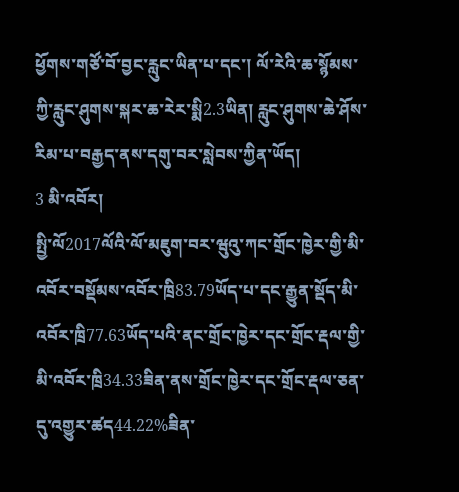ཕྱོགས་གཙོ་བོ་བྱང་རླུང་ཡིན་པ་དང་། ལོ་རེའི་ཆ་སྙོམས་ཀྱི་རླུང་ཤུགས་སྐར་ཆ་རེར་སྨི2.3ཡིན། རླུང་ཤུགས་ཆེ་ཤོས་རིམ་པ་བརྒྱད་ནས་དགུ་བར་སླེབས་ཀྱིན་ཡོད།
3 མི་འབོར།
སྤྱི་ལོ2017ལོའི་ལོ་མཇུག་བར་ཝུའུ་ཀང་གྲོང་ཁྱེར་གྱི་མི་འབོར་བསྡོམས་འབོར་ཁྲི83.79ཡོད་པ་དང་རྒྱུན་སྡོད་མི་འབོར་ཁྲི77.63ཡོད་པའི་ནང་གྲོང་ཁྱེར་དང་གྲོང་རྡལ་གྱི་མི་འབོར་ཁྲི34.33ཟིན་ནས་གྲོང་ཁྱེར་དང་གྲོང་རྡལ་ཅན་དུ་འགྱུར་ཚད44.22%ཟིན་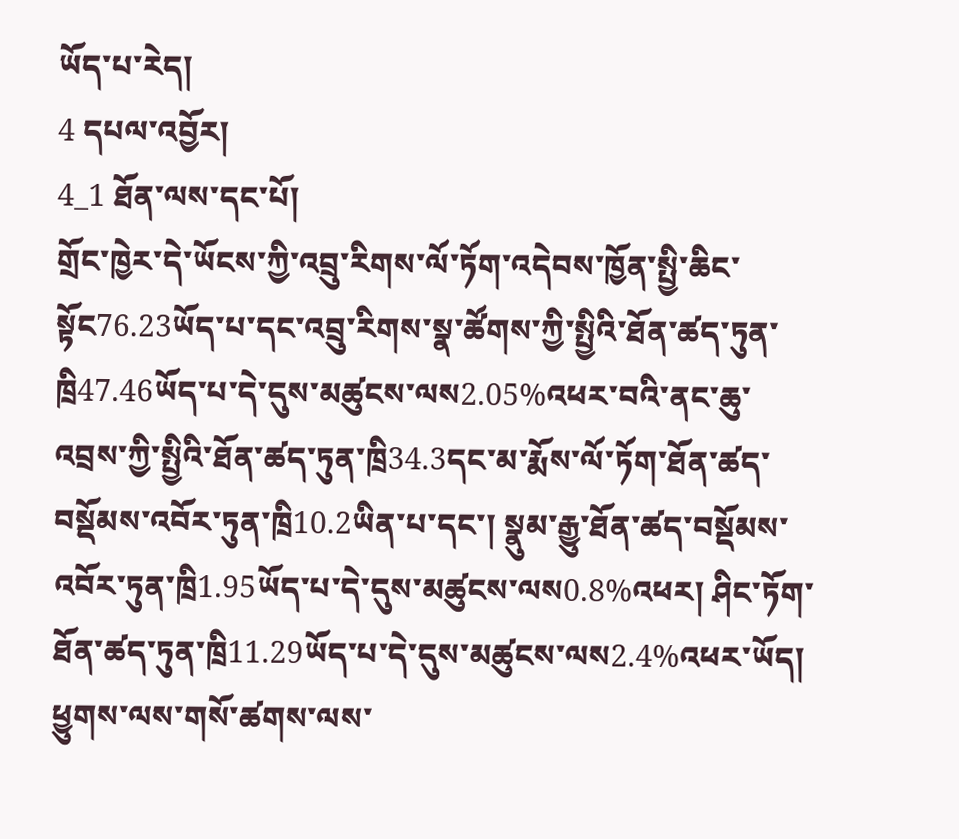ཡོད་པ་རེད།
4 དཔལ་འབྱོར།
4_1 ཐོན་ལས་དང་པོ།
གྲོང་ཁྱེར་དེ་ཡོངས་ཀྱི་འབྲུ་རིགས་ལོ་ཏོག་འདེབས་ཁྱོན་སྤྱི་ཆིང་སྟོང76.23ཡོད་པ་དང་འབྲུ་རིགས་སྣ་ཚོགས་ཀྱི་སྤྱིའི་ཐོན་ཚད་ཏུན་ཁྲི47.46ཡོད་པ་དེ་དུས་མཚུངས་ལས2.05%འཕར་བའི་ནང་ཆུ་འབྲས་ཀྱི་སྤྱིའི་ཐོན་ཚད་ཏུན་ཁྲི34.3དང་མ་རྨོས་ལོ་ཏོག་ཐོན་ཚད་བསྡོམས་འབོར་ཏུན་ཁྲི10.2ཡིན་པ་དང་། སྣུམ་རྒྱུ་ཐོན་ཚད་བསྡོམས་འབོར་ཏུན་ཁྲི1.95ཡོད་པ་དེ་དུས་མཚུངས་ལས0.8%འཕར། ཤིང་ཏོག་ཐོན་ཚད་ཏུན་ཁྲི11.29ཡོད་པ་དེ་དུས་མཚུངས་ལས2.4%འཕར་ཡོད། ཕྱུགས་ལས་གསོ་ཚགས་ལས་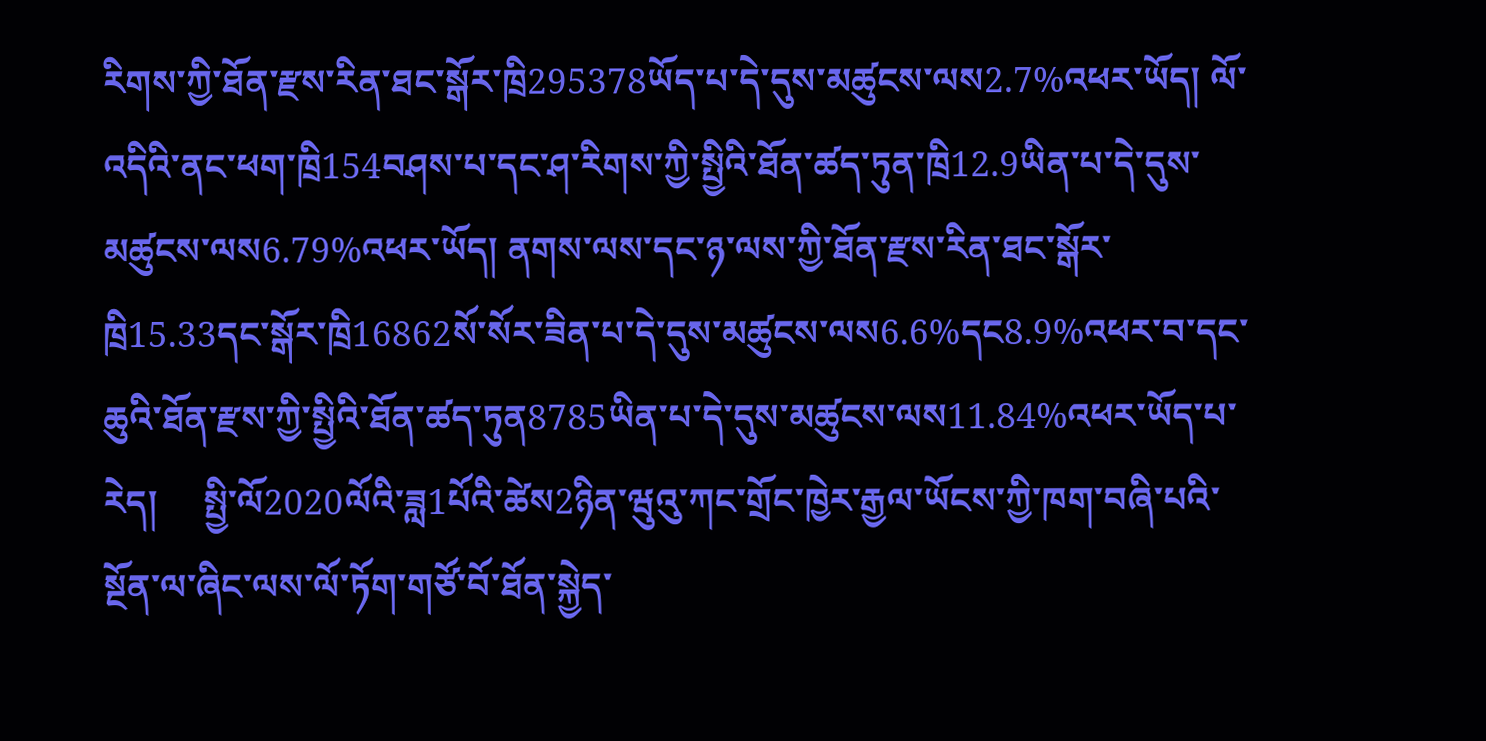རིགས་ཀྱི་ཐོན་རྫས་རིན་ཐང་སྒོར་ཁྲི295378ཡོད་པ་དེ་དུས་མཚུངས་ལས2.7%འཕར་ཡོད། ལོ་འདིའི་ནང་ཕག་ཁྲི154བཤས་པ་དང་ཤ་རིགས་ཀྱི་སྤྱིའི་ཐོན་ཚད་ཏུན་ཁྲི12.9ཡིན་པ་དེ་དུས་མཚུངས་ལས6.79%འཕར་ཡོད། ནགས་ལས་དང་ཉ་ལས་ཀྱི་ཐོན་རྫས་རིན་ཐང་སྒོར་ཁྲི15.33དང་སྒོར་ཁྲི16862སོ་སོར་ཟིན་པ་དེ་དུས་མཚུངས་ལས6.6%དང8.9%འཕར་བ་དང་ཆུའི་ཐོན་རྫས་ཀྱི་སྤྱིའི་ཐོན་ཚད་ཏུན8785ཡིན་པ་དེ་དུས་མཚུངས་ལས11.84%འཕར་ཡོད་པ་རེད།     སྤྱི་ལོ2020ལོའི་ཟླ1པོའི་ཚེས2ཉིན་ཝུའུ་ཀང་གྲོང་ཁྱེར་རྒྱལ་ཡོངས་ཀྱི་ཁག་བཞི་པའི་སྔོན་ལ་ཞིང་ལས་ལོ་ཏོག་གཙོ་བོ་ཐོན་སྐྱེད་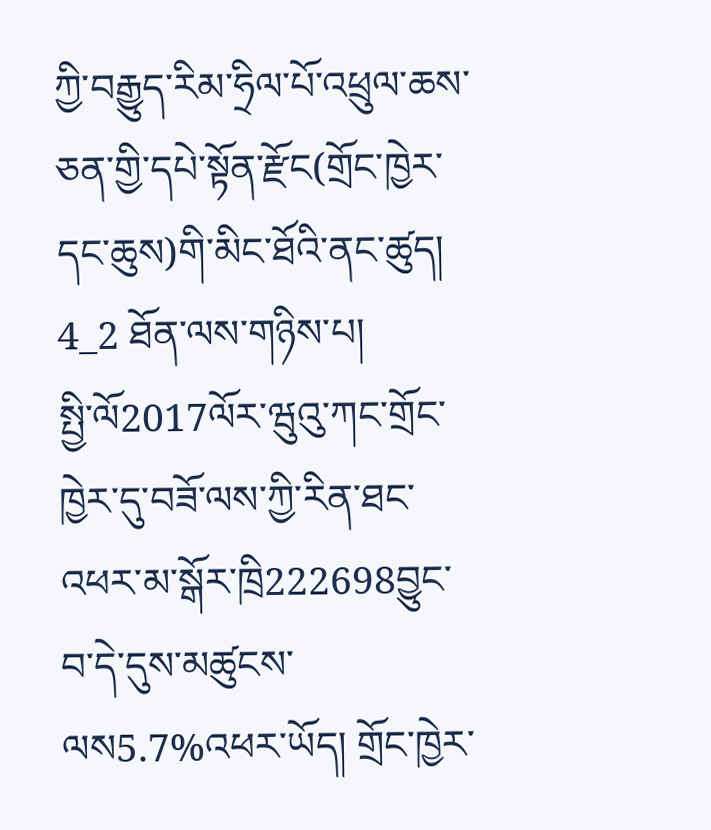ཀྱི་བརྒྱུད་རིམ་ཧྲིལ་པོ་འཕྲུལ་ཆས་ཅན་གྱི་དཔེ་སྟོན་རྫོང(གྲོང་ཁྱེར་དང་ཆུས)གི་མིང་ཐོའི་ནང་ཚུད།
4_2 ཐོན་ལས་གཉིས་པ།
སྤྱི་ལོ2017ལོར་ཝུའུ་ཀང་གྲོང་ཁྱེར་དུ་བཟོ་ལས་ཀྱི་རིན་ཐང་འཕར་མ་སྒོར་ཁྲི222698བྱུང་བ་དེ་དུས་མཚུངས་ལས5.7%འཕར་ཡོད། གྲོང་ཁྱེར་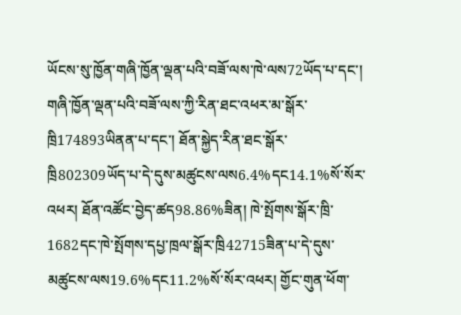ཡོངས་སུ་ཁྱོན་གཞི་ཁྱོན་ལྡན་པའི་བཟོ་ལས་ཁེ་ལས72ཡོད་པ་དང་། གཞི་ཁྱོན་ལྡན་པའི་བཟོ་ལས་ཀྱི་རིན་ཐང་འཕར་མ་སྒོར་ཁྲི174893ཡིནན་པ་དང་། ཐོན་སྐྱེད་རིན་ཐང་སྒོར་ཁྲི802309ཡོད་པ་དེ་དུས་མཚུངས་ལས6.4%དང14.1%སོ་སོར་འཕར། ཐོན་འཚོང་བྱེད་ཚད98.86%ཟིན། ཁེ་སྤོགས་སྒོར་ཁྲི་1682དང་ཁེ་སྤོགས་དཔྱ་ཁྲལ་སྒོར་ཁྲི42715ཟིན་པ་དེ་དུས་མཚུངས་ལས19.6%དང11.2%སོ་སོར་འཕར། གྱོང་གུན་ཕོག་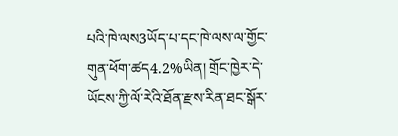པའི་ཁེ་ལས3ཡོད་པ་དང་ཁེ་ལས་ལ་གྱོང་གུན་ཕོག་ཚད4.2%ཡིན། གྲོང་ཁྱེར་དེ་ཡོངས་ཀྱི་ལོ་རེའི་ཐོན་རྫས་རིན་ཐང་སྒོར་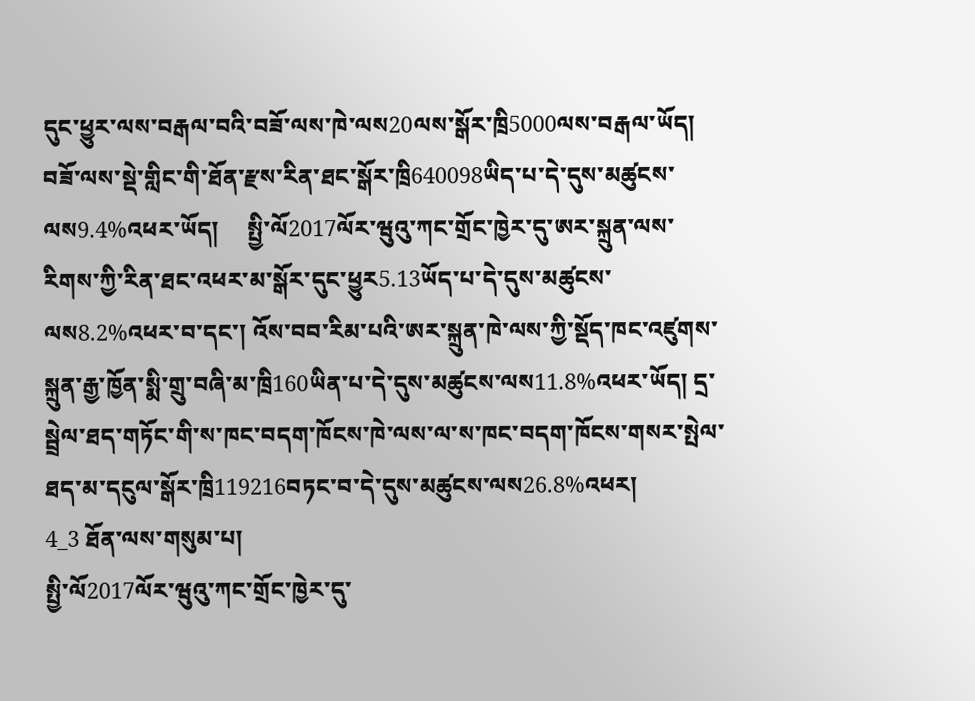དུང་ཕྱུར་ལས་བརྒལ་བའི་བཟོ་ལས་ཁེ་ལས20ལས་སྒོར་ཁྲི5000ལས་བརྒལ་ཡོད། བཟོ་ལས་སྡེ་གླིང་གི་ཐོན་རྫས་རིན་ཐང་སྒོར་ཁྲི640098ཡིད་པ་དེ་དུས་མཚུངས་ལས9.4%འཕར་ཡོད།     སྤྱི་ལོ2017ལོར་ཝུའུ་ཀང་གྲོང་ཁྱེར་དུ་ཨར་སྐྲུན་ལས་རིགས་ཀྱི་རིན་ཐང་འཕར་མ་སྒོར་དུང་ཕྱུར5.13ཡོད་པ་དེ་དུས་མཚུངས་ལས8.2%འཕར་བ་དང་། འོས་བབ་རིམ་པའི་ཨར་སྐྲུན་ཁེ་ལས་ཀྱི་སྡོད་ཁང་འཛུགས་སྐྲུན་རྒྱ་ཁྱོན་སྨི་གྲུ་བཞི་མ་ཁྲི160ཡིན་པ་དེ་དུས་མཚུངས་ལས11.8%འཕར་ཡོད། དྲ་སྦྲེལ་ཐད་གཏོང་གི་ས་ཁང་བདག་ཁོངས་ཁེ་ལས་ལ་ས་ཁང་བདག་ཁོངས་གསར་སྤེལ་ཐད་མ་དངུལ་སྒོར་ཁྲི119216བཏང་བ་དེ་དུས་མཚུངས་ལས26.8%འཕར།
4_3 ཐོན་ལས་གསུམ་པ།
སྤྱི་ལོ2017ལོར་ཝུའུ་ཀང་གྲོང་ཁྱེར་དུ་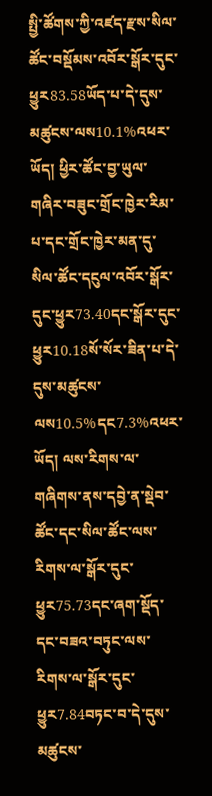སྤྱི་ཚོགས་ཀྱི་འཛད་རྫས་སིལ་ཚོང་བསྡོམས་འབོར་སྒོར་དུང་ཕྱུར83.58ཡོད་པ་དེ་དུས་མཚུངས་ལས10.1%འཕར་ཡོད། ཕྱིར་ཚོང་བྱ་ཡུལ་གཞིར་བཟུང་གྲོང་ཁྱེར་རིམ་པ་དང་གྲོང་ཁྱེར་མན་དུ་སིལ་ཚོང་དངུལ་འབོར་སྒོར་དུང་ཕྱུར73.40དང་སྒོར་དུང་ཕྱུར10.18སོ་སོར་ཟིན་པ་དེ་དུས་མཚུངས་ལས10.5%དང7.3%འཕར་ཡོད། ལས་རིགས་ལ་གཞིགས་ནས་དབྱེ་ན་སྡེབ་ཚོང་དང་སིལ་ཚོང་ལས་རིགས་ལ་སྒོར་དུང་ཕྱུར75.73དང་ཞག་སྡོད་དང་བཟའ་བཏུང་ལས་རིགས་ལ་སྒོར་དུང་ཕྱུར7.84བཏང་བ་དེ་དུས་མཚུངས་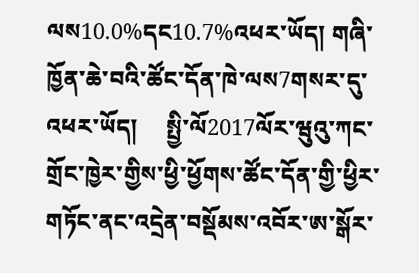ལས10.0%དང10.7%འཕར་ཡོད། གཞི་ཁྱོན་ཆེ་བའི་ཚོང་དོན་ཁེ་ལས7གསར་དུ་འཕར་ཡོད།     སྤྱི་ལོ2017ལོར་ཝུའུ་ཀང་གྲོང་ཁྱེར་གྱིས་ཕྱི་ཕྱོགས་ཚོང་དོན་གྱི་ཕྱིར་གཏོང་ནང་འདྲེན་བསྡོམས་འབོར་ཨ་སྒོར་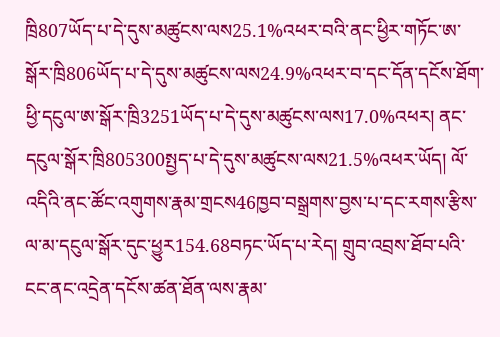ཁྲི807ཡོད་པ་དེ་དུས་མཚུངས་ལས25.1%འཕར་བའི་ནང་ཕྱིར་གཏོང་ཨ་སྒོར་ཁྲི806ཡོད་པ་དེ་དུས་མཚུངས་ལས24.9%འཕར་བ་དང་དོན་དངོས་ཐོག་ཕྱི་དངུལ་ཨ་སྒོར་ཁྲི3251ཡོད་པ་དེ་དུས་མཚུངས་ལས17.0%འཕར། ནང་དངུལ་སྒོར་ཁྲི805300སྤྱད་པ་དེ་དུས་མཚུངས་ལས21.5%འཕར་ཡོད། ལོ་འདིའི་ནང་ཚོང་འགུགས་རྣམ་གྲངས46ཁྱབ་བསྒྲགས་བྱས་པ་དང་རགས་རྩིས་ལ་མ་དངུལ་སྒོར་དུང་ཕྱུར154.68བཏང་ཡོད་པ་རེད། གྲུབ་འབྲས་ཐོབ་པའི་ངང་ནང་འདྲེན་དངོས་ཚན་ཐོན་ལས་རྣམ་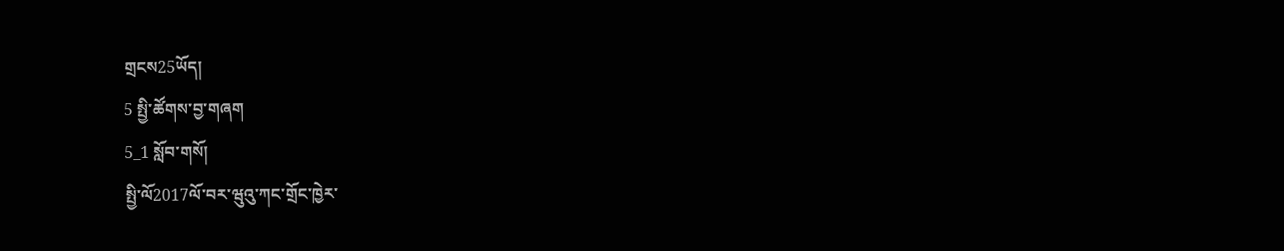གྲངས25ཡོད།
5 སྤྱི་ཚོགས་བྱ་གཞག
5_1 སློབ་གསོ།
སྤྱི་ལོ2017ལོ་བར་ཝུའུ་ཀང་གྲོང་ཁྱེར་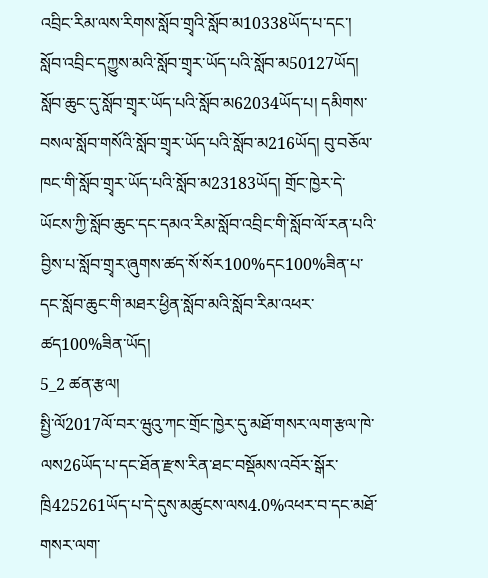འབྲིང་རིམ་ལས་རིགས་སློབ་གྲྭའི་སློབ་མ10338ཡོད་པ་དང་། སློབ་འབྲིང་དཀྱུས་མའི་སློབ་གྲྭར་ཡོད་པའི་སློབ་མ50127ཡོད། སློབ་ཆུང་དུ་སློབ་གྲྭར་ཡོད་པའི་སློབ་མ62034ཡོད་པ། དམིགས་བསལ་སློབ་གསོའི་སློབ་གྲྭར་ཡོད་པའི་སློབ་མ216ཡོད། བུ་བཅོལ་ཁང་གི་སློབ་གྲྭར་ཡོད་པའི་སློབ་མ23183ཡོད། གྲོང་ཁྱེར་དེ་ཡོངས་ཀྱི་སློབ་ཆུང་དང་དམའ་རིམ་སློབ་འབྲིང་གི་སློབ་ལོ་རན་པའི་བྱིས་པ་སློབ་གྲྭར་ཞུགས་ཚད་སོ་སོར100%དང100%ཟིན་པ་དང་སློབ་ཆུང་གི་མཐར་ཕྱིན་སློབ་མའི་སློབ་རིམ་འཕར་ཚད100%ཟིན་ཡོད།
5_2 ཚན་རྩལ།
སྤྱི་ལོ2017ལོ་བར་ཝུའུ་ཀང་གྲོང་ཁྱེར་དུ་མཐོ་གསར་ལག་རྩལ་ཁེ་ལས26ཡོད་པ་དང་ཐོན་རྫས་རིན་ཐང་བསྡོམས་འབོར་སྒོར་ཁྲི425261ཡོད་པ་དེ་དུས་མཚུངས་ལས4.0%འཕར་བ་དང་མཐོ་གསར་ལག་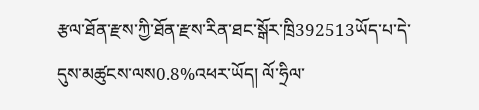རྩལ་ཐོན་རྫས་ཀྱི་ཐོན་རྫས་རིན་ཐང་སྒོར་ཁྲི392513ཡོད་པ་དེ་དུས་མཚུངས་ལས0.8%འཕར་ཡོད། ལོ་ཧྲིལ་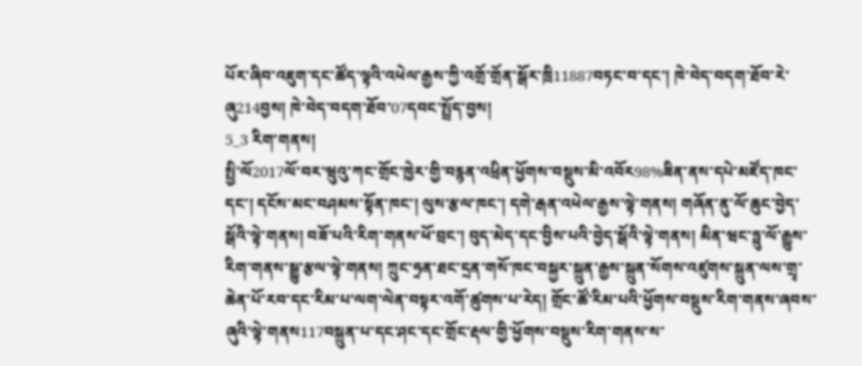པོར་ཞིབ་འཇུག་དང་ཚོད་ལྟའི་འཕེལ་རྒྱས་ཀྱི་འགྲོ་གྲོན་སྒོར་ཁྲི11887བཏང་བ་དང་། ཁེ་བེད་བདག་ཐོབ་རེ་ཞུ214བྱས། ཁེ་བེད་བདག་ཐོབ་07དབང་སྤྲོད་བྱས།
5_3 རིག་གནས།
སྤྱི་ལོ2017ལོ་བར་ཝུའུ་ཀང་གྲོང་ཁྱེར་གྱི་བརྙན་འཕྲིན་ཕྱོགས་བསྡུས་མི་འབོར98%ཟིན་ནས་དཔེ་མཛོད་ཁང་དང་། དངོས་མང་བཤམས་སྟོན་ཁང་། ལུས་རྩལ་ཁང་། དགེ་རྒན་འཕེལ་རྒྱས་ལྟེ་གནས། གཞོན་ནུ་ལོ་ཆུང་བྱེད་སྒོའི་ལྟེ་གནས། བཟོ་པའི་རིག་གནས་ཕོ་བྲང་། བུད་མེད་དང་བྱིས་པའི་བྱེད་སྒོའི་ལྟེ་གནས། མིན་ཝང་ཧྥུ་ལོ་རྒྱུས་རིག་གནས་སྒྱུ་རྩལ་ལྟེ་གནས། ཀྲུང་ཧྲན་ཐང་དྲན་གསོ་ཁང་བསྐྱར་སྐྲུན་རྒྱས་སྐྲུན་སོགས་འཛུགས་སྐྲུན་ལས་གྲྭ་ཆེན་པོ་རབ་དང་རིམ་པ་ལག་ལེན་བསྟར་འགོ་ཚུགས་པ་རེད། གྲོང་ཚོ་རིམ་པའི་ཕྱོགས་བསྡུས་རིག་གནས་ཞབས་ཞུའི་ལྟེ་གནས117བསྐྲུན་པ་དང་ཤང་དང་གྲོང་རྡལ་གྱི་ཕྱོགས་བསྡུས་རིག་གནས་ས་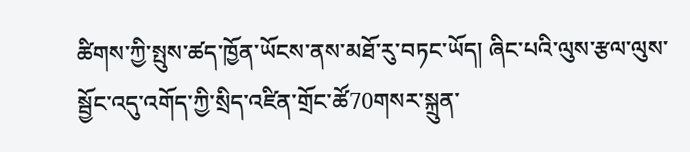ཚིགས་ཀྱི་སྤུས་ཚད་ཁྱོན་ཡོངས་ནས་མཐོ་རུ་བཏང་ཡོད། ཞིང་པའི་ལུས་རྩལ་ལུས་སྦྱོང་འདུ་འགོད་ཀྱི་སྲིད་འཛིན་གྲོང་ཚོ70གསར་སྐྲུན་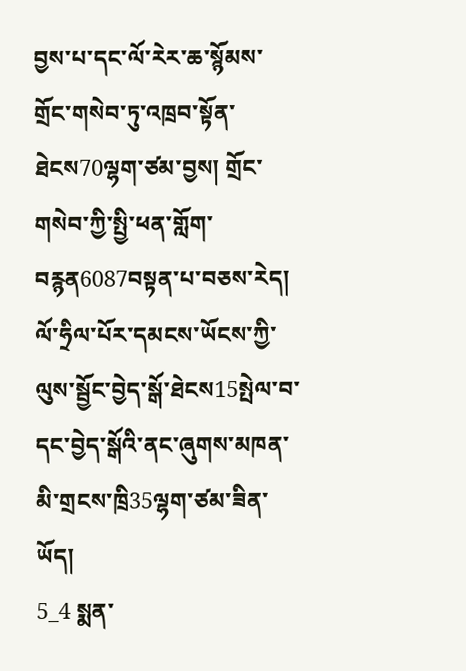བྱས་པ་དང་ལོ་རེར་ཆ་སྙོམས་གྲོང་གསེབ་ཏུ་འཁྲབ་སྟོན་ཐེངས70ལྷག་ཙམ་བྱས། གྲོང་གསེབ་ཀྱི་སྤྱི་ཕན་གློག་བརྙན6087བསྟན་པ་བཅས་རེད། ལོ་ཧྲིལ་པོར་དམངས་ཡོངས་ཀྱི་ལུས་སྦྱོང་བྱེད་སྒོ་ཐེངས15སྤེལ་བ་དང་བྱེད་སྒོའི་ནང་ཞུགས་མཁན་མི་གྲངས་ཁྲི35ལྷག་ཙམ་ཟིན་ཡོད།
5_4 སྨན་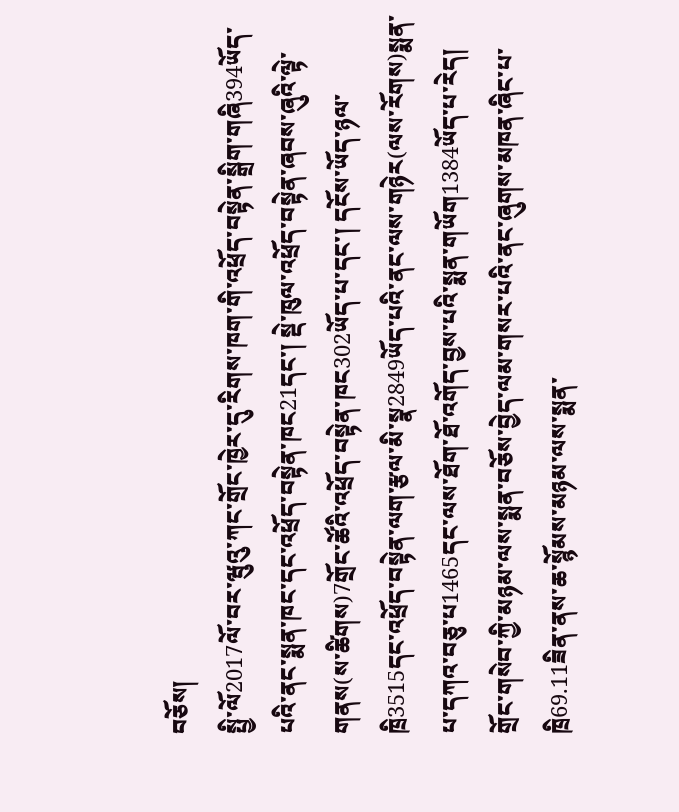བཅོས།
སྤྱི་ལོ2017ལོ་བར་ཝུའུ་ཀང་གྲོང་ཁྱེར་དུ་རིགས་ཁག་གི་འཕྲོད་བསྟེན་སྒྲིག་གཞི394ཡོད་པའི་ནང་སྨན་ཁང་དང་འཕྲོད་བསྟེན་ཁང21དང་། སྡེ་ཁུལ་འཕྲོད་བསྟེན་ཞབས་ཞུའི་ལྟེ་གནས(ས་ཚིགས)7གྲོང་ཚོའི་འཕྲོད་བསྟེན་ཁང302ཡོད་པ་དང་། དངོས་ཡོད་ཉལ་ཁྲི3515དང་འཕྲོད་བསྟེན་ལག་རྩལ་མི་སྣ2849ཡོད་པའི་ནང་ལས་གཉེར(ལས་རོགས)སྨན་པ་དཀའ་བཅུ་པ1465དང་ལས་ཐོག་ཐོ་འགོད་བྱས་པའི་སྨན་གཡོག1384ཡོད་པ་རེད། གྲོང་གསེབ་ཀྱི་མཉམ་ལས་སྨན་བཅོས་བྱེད་ལམ་གསར་པའི་ནང་ཞུགས་མཁན་ཞིང་པ་ཁྲི69.11ཟིན་ནས་ཆ་སྙོམས་མཉམ་ལས་སྨན་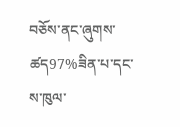བཅོས་ནང་ཞུགས་ཚད97%ཟིན་པ་དང་ས་ཁུལ་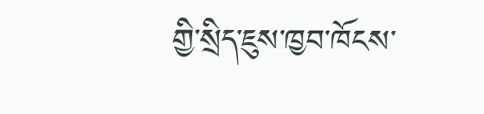གྱི་སྲིད་ཇུས་ཁྱབ་ཁོངས་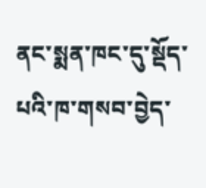ནང་སྨན་ཁང་དུ་སྡོད་པའི་ཁ་གསབ་བྱེད་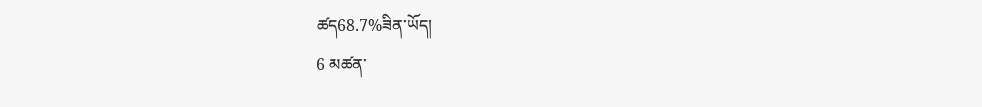ཚད68.7%ཟིན་ཡོད།
6 མཚན་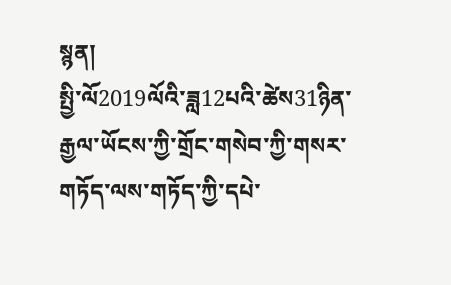སྙན།
སྤྱི་ལོ2019ལོའི་ཟླ12པའི་ཚེས31ཉིན་རྒྱལ་ཡོངས་ཀྱི་གྲོང་གསེབ་ཀྱི་གསར་གཏོད་ལས་གཏོད་ཀྱི་དཔེ་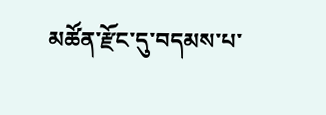མཚོན་རྫོང་དུ་བདམས་པ་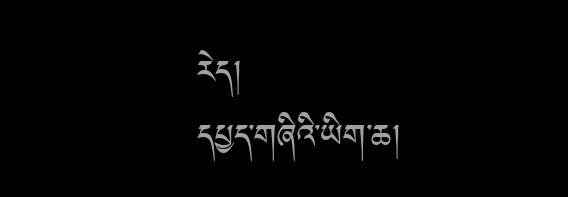རེད།
དཔྱད་གཞིའི་ཡིག་ཆ།